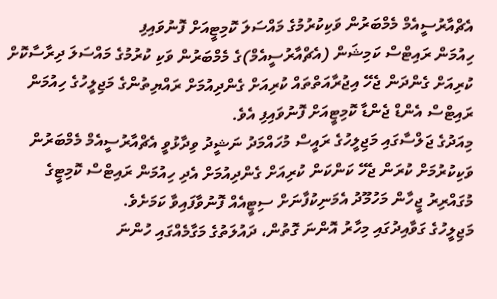އެޗްއާރުސީއެމް މެމްބަރުން ވަކިކުރުމުގެ މައްސަލަ ކޮމިޓީއަށް ފޮނުވައިފި
ހިއުމަން ރައިޓްސް ކަމިޝަން (އެޗްއާރުސީއެމް)ގެ މެމްބަރުން ވަކި ކުރުމުގެ މައްސަލަ ދިރާސާކޮށް ކުރިއަށް ގެންދަން ޖެހޭ އިޖުރާއަތްތައް ކުރިއަށް ގެންދިއުމަށް ރައްޔިތުންގެ މަޖިލީހުގެ ހިއުމަން ރައިޓްސް އެންޑް ޖެންޑާ ކޮމިޓީއަށް ފޮނުވައިފި އެވެ.
މިއަދުގެ ޖަލްސާގައި މަޖިލީހުގެ ރައީސް މުހައްމަދު ނަޝީދު ވިދާޅުވީ އެޗްއާރުސީއެމް މެމްބަރުން ވަކިކުރުމަށް ކުރަން ޖެހޭ ކަންކަން ކުރިއަށް ގެންދިއުމަށް އެދި ހިއުމަން ރައިޓްސް ކޮމިޓީގެ މުގައްރިރު ޖީހާން މަހުމޫދު އެމަނިކުފާނަށް ސިޓީއެއް ފޮނުވާފައިވާ ކަމަށެވެ.
މަޖިލީހުގެ ގަވާއިދުގައި މިހާރު އޮންނަ ގޮތުން، ދައުލަތުގެ މަގާމެއްގައި ހުންނަ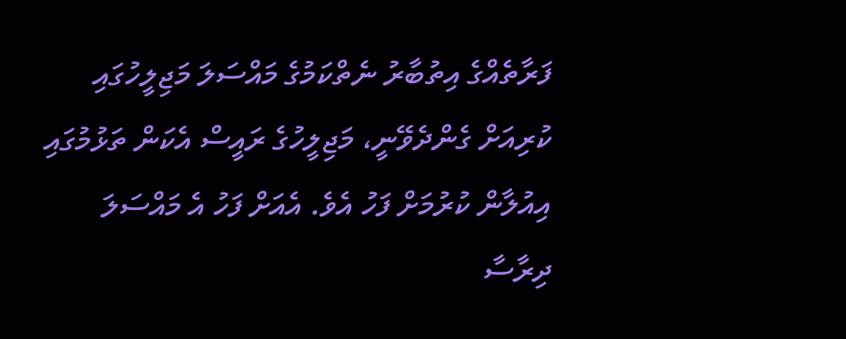ފަރާތެއްގެ އިތުބާރު ނެތްކަމުގެ މައްސަލަ މަޖިލީހުގައި ކުރިއަށް ގެންދެވޭނީ، މަޖިލީހުގެ ރައީސް އެކަން ތަޅުމުގައި އިއުލާން ކުރުމަށް ފަހު އެވެ. އެއަށް ފަހު އެ މައްސަލަ ދިރާސާ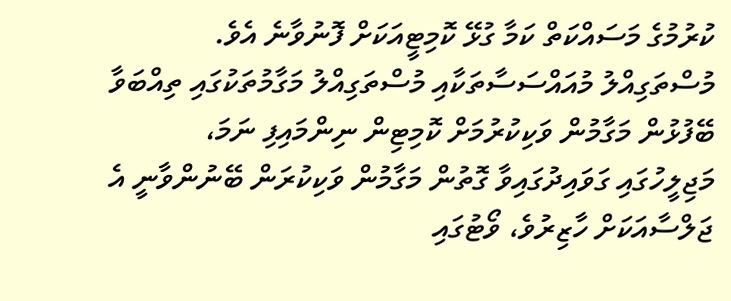ކުރުމުގެ މަސައްކަތް ކަމާ ގުޅޭ ކޮމިޓީއަކަށް ފޮނުވާނެ އެވެ.
މުސްތަގިއްލު މުއައްސަސާތަކާއި މުސްތަގިއްލު މަގާމުތަކުގައި ތިއްބަވާ ބޭފުޅުން މަގާމުން ވަކިކުރުމަށް ކޮމިޓިން ނިންމައިފި ނަމަ، މަޖިލީހުގައި ގަވައިދުގައިވާ ގޮތުން މަގާމުން ވަކިކުރަން ބޭނުންވާނީ އެ ޖަލްސާއަކަށް ހާޒިރުވެ، ވޯޓުގައި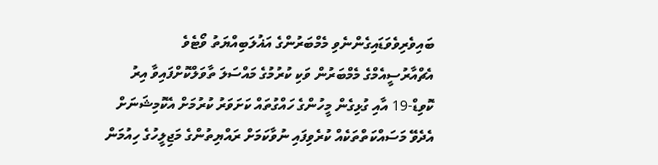ބައިވެރިވެވަޑައިގެންނެވި މެމްބަރުންގެ އަޣުލަބިއްޔަތު ވޯޓެވެ
އެޗްއާރުސީއެމްގެ މެމްބަރުން ވަކި ކުރުމުގެ މައްސަލަ ތާވަލްކޮށްފައިވާ އިރު ކޮވިޑް-19 އާއި ގުޅިގެން މީހުންގެ ހައްގުތައް ކަށަވަރު ކުރުމަށް އެކޮމިޝަނަށް އެދެވޭ މަސައްކަތްތަކެއް ކުރެވިފައި ނުވާކަމަށް ރައްޔިތުންގެ މަޖިލީހުގެ ހިއުމަން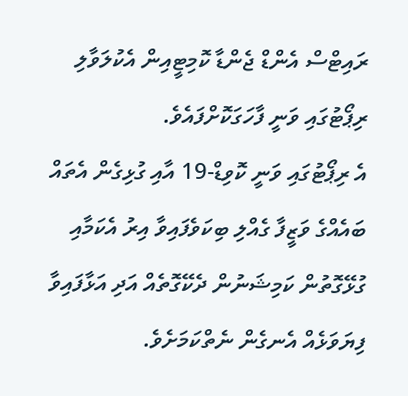ރައިޓްސް އެންޑް ޖެންޑާ ކޮމިޓީއިން އެކުލަވާލި ރިޕޯޓުގައި ވަނީ ފާހަގަކޮށްފައެވެ.
އެ ރިޕޯޓުގައި ވަނީ ކޮވިޑް-19 އާއި ގުޅިގެން އެތައް ބައެއްގެ ވަޒީފާ ގެއްލި ބިކަވެފައިވާ އިރު އެކަމާއި ގުޅޭގޮތުން ކަމިޝަނުން ދެކޭގޮތެއް އަދި އަޅާފައިވާ ފިޔަވަޅެއް އެނގެން ނެތްކަމަށެވެ.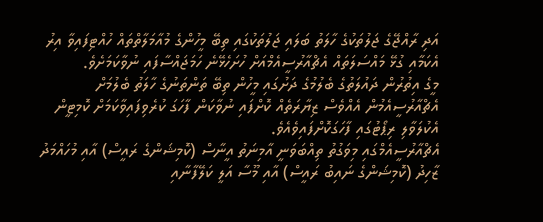އަދި ރާއްޖޭގެ ޖަލުތަކުގެ ހާލަތު ބަލައި ޖަލުތަކުގައި ތިބޭ މީހުންގެ މުއާމަލާތްތައް ހުއްޓިފައިވާ އިރު އެކަމާއި ގުޅޭ މައްސަލަތައް އެޗްއާރުސީއެމްއަށް ހުށަހެޅޭނެ ހަމަޖައްސާފައި ނުވާކަމަށެވެ.
މީގެ އިތުރުން ދައުލަތުގެ ބެލުމުގެ ދަށުގައި މީހުން ތިބޭ ތަންތަނުގެ ހާލަތު ބެލުމަށް އެޗްއާރުސީއެމުން އެއްވެސް ޒިޔާރަތެއް ކޮށްފައި ނުވާކަން ފާހަގަ ކުރެވިފައިވާކަމަށް ކޮމިޓީން އެކުލަވާލި ރިޕޯޓުގައި ފާހަގަކޮށްފައިވެއެވެ.
އެޗްއާރުސީއެމްގައި މިވަގުތު ތިއްބަވަނީ އާމިނަތު އީނާސް (ކޮމިޝަންގެ ރައީސް) އާއި މުހައްމަދު ޒާހިދު (ކޮމިޝަންގެ ނައިބު ރައީސް) އާއި މޫސާ އަލީ ކަލޭފާނާއި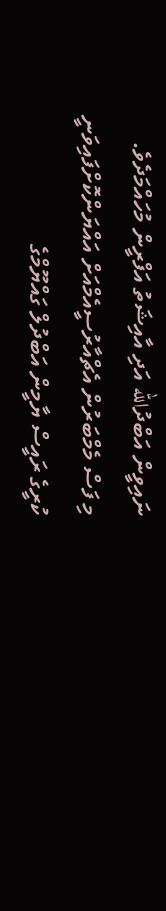ނައިވީން އަބްދުالله އަދި އާއިޝަތު އަފްރީން މުހައްމަދެވެ.
މި ފަސް މެމްބަރުން އެޗްއާރުސީއެމްއަށް އައްޔަންކޮށްފައިވަނީ ކުރީގެ ރައީސް ޔާމީން އަބްދުލް ގައްޔޫމްގެ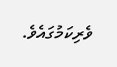ވެރިކަމުގައެވެ.